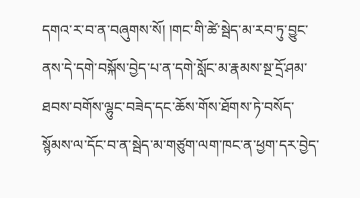དགའ་ར་བ་ན་བཞུགས་སོ། །གང་གི་ཚེ་སྦེད་མ་རབ་ཏུ་བྱུང་ནས་དེ་དགེ་བསྐོས་བྱེད་པ་ན་དགེ་སློང་མ་རྣམས་སྔ་དྲོ་ཤམ་ཐབས་བགོས་ལྷུང་བཟེད་དང་ཆོས་གོས་ཐོགས་ཏེ་བསོད་སྙོམས་ལ་དོང་བ་ན་སྦེད་མ་གཙུག་ལག་ཁང་ན་ཕྱག་དར་བྱེད་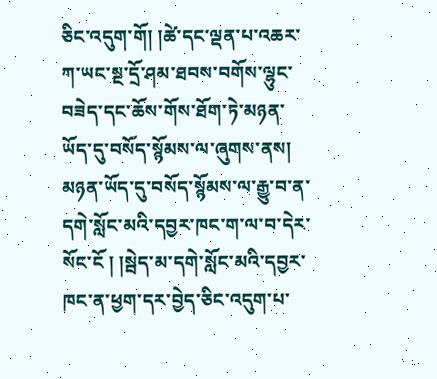ཅིང་འདུག་གོ། །ཚེ་དང་ལྡན་པ་འཆར་ཀ་ཡང་སྔ་དྲོ་ཤམ་ཐབས་བགོས་ལྷུང་བཟེད་དང་ཆོས་གོས་ཐོག་ཏེ་མཉན་ཡོད་དུ་བསོད་སྙོམས་ལ་ཞུགས་ནས། མཉན་ཡོད་དུ་བསོད་སྙོམས་ལ་རྒྱུ་བ་ན་དགེ་སློང་མའི་དབྱར་ཁང་ག་ལ་བ་དེར་སོང་ངོ ། །སྦེད་མ་དགེ་སློང་མའི་དབྱར་ཁང་ན་ཕྱག་དར་བྱེད་ཅིང་འདུག་པ་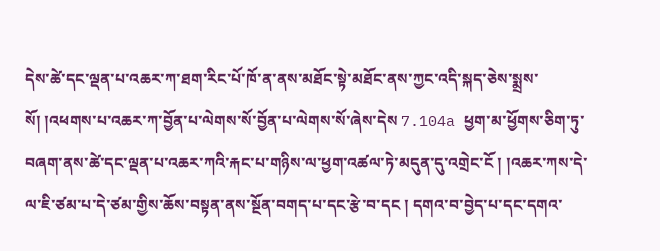དེས་ཚེ་དང་ལྡན་པ་འཆར་ཀ་ཐག་རིང་པོ་ཁོ་ན་ནས་མཐོང་སྟེ་མཐོང་ནས་ཀྱང་འདི་སྐད་ཅེས་སྨྲས་སོ། །འཕགས་པ་འཆར་ཀ་བྱོན་པ་ལེགས་སོ་བྱོན་པ་ལེགས་སོ་ཞེས་དེས 7.104a ཕྱག་མ་ཕྱོགས་ཅིག་ཏུ་བཞག་ནས་ཚེ་དང་ལྡན་པ་འཆར་ཀའི་རྐང་པ་གཉིས་ལ་ཕྱག་འཚལ་ཏེ་མདུན་དུ་འགྲེང་ངོ ། །འཆར་ཀས་དེ་ལ་ཇི་ཙམ་པ་དེ་ཙམ་གྱིས་ཆོས་བསྟན་ནས་སྔོན་བགད་པ་དང་རྩེ་བ་དང ། དགའ་བ་བྱེད་པ་དང་དགའ་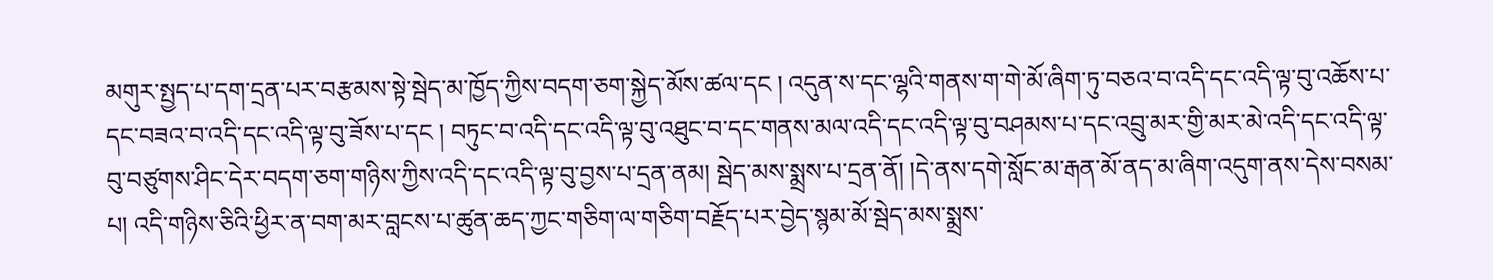མགུར་སྤྱད་པ་དག་དྲན་པར་བརྩམས་སྟེ་སྦེད་མ་ཁྱོད་ཀྱིས་བདག་ཅག་སྐྱེད་མོས་ཚལ་དང ། འདུན་ས་དང་ལྷའི་གནས་ག་གེ་མོ་ཞིག་ཏུ་བཅའ་བ་འདི་དང་འདི་ལྟ་བུ་འཆོས་པ་དང་བཟའ་བ་འདི་དང་འདི་ལྟ་བུ་ཟོས་པ་དང ། བཏུང་བ་འདི་དང་འདི་ལྟ་བུ་འཐུང་བ་དང་གནས་མལ་འདི་དང་འདི་ལྟ་བུ་བཤམས་པ་དང་འབྲུ་མར་གྱི་མར་མེ་འདི་དང་འདི་ལྟ་བུ་བཙུགས་ཤིང་དེར་བདག་ཅག་གཉིས་ཀྱིས་འདི་དང་འདི་ལྟ་བུ་བྱས་པ་དྲན་ནམ། སྦེད་མས་སྨྲས་པ་དྲན་ནོ། །དེ་ནས་དགེ་སློང་མ་རྒན་མོ་ནད་མ་ཞིག་འདུག་ནས་དེས་བསམ་པ། འདི་གཉིས་ཅིའི་ཕྱིར་ན་བག་མར་བླངས་པ་ཚུན་ཆད་ཀྱང་གཅིག་ལ་གཅིག་བརྗོད་པར་བྱེད་སྙམ་མོ་སྦེད་མས་སྨྲས་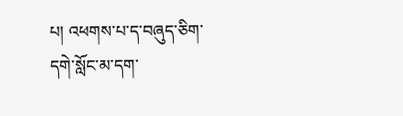པ། འཕགས་པ་ད་བཞུད་ཅིག་དགེ་སློང་མ་དག་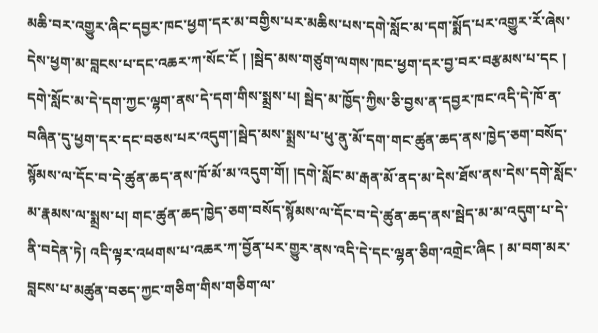མཆི་བར་འགྱུར་ཞིང་དབྱར་ཁང་ཕྱག་དར་མ་བགྱིས་པར་མཆིས་པས་དགེ་སློང་མ་དག་སྨོད་པར་འགྱུར་རོ་ཞེས་དེས་ཕྱག་མ་བླངས་པ་དང་འཆར་ཀ་སོང་ངོ ། །སྦེད་མས་གཙུག་ལགས་ཁང་ཕྱག་དར་བྱ་བར་བརྩམས་པ་དང ། དགེ་སློང་མ་དེ་དག་ཀྱང་ལྷག་ནས་དེ་དག་གིས་སྨྲས་པ། སྦེད་མ་ཁྱོད་ཀྱིས་ཅི་བྱས་ན་དབྱར་ཁང་འདི་དེ་ཁོ་ན་བཞིན་དུ་ཕྱག་དར་དང་བཅས་པར་འདུག་།སྦེད་མས་སྨྲས་པ་ཕུ་ནུ་མོ་དག་གང་ཚུན་ཆད་ནས་ཁྱེད་ཅག་བསོད་སྙོམས་ལ་དོང་བ་དེ་ཚུན་ཆད་ནས་ཁོ་མོ་མ་འདུག་གོ། །དགེ་སློང་མ་རྒན་མོ་ནད་མ་དེས་ཐོས་ནས་དེས་དགེ་སློང་མ་རྣམས་ལ་སྨྲས་པ། གང་ཚུན་ཆད་ཁྱེད་ཅག་བསོད་སྙོམས་ལ་དོང་བ་དེ་ཚུན་ཆད་ནས་སྦེད་མ་མ་འདུག་པ་དེ་ནི་བདེན་ཏེ། འདི་ལྟར་འཕགས་པ་འཆར་ཀ་བྱོན་པར་གྱུར་ནས་འདི་དེ་དང་ལྷན་ཅིག་འགྲེང་ཞིང ། མ་བག་མར་བླངས་པ་མཚུན་བཅད་ཀྱང་གཅིག་གིས་གཅིག་ལ་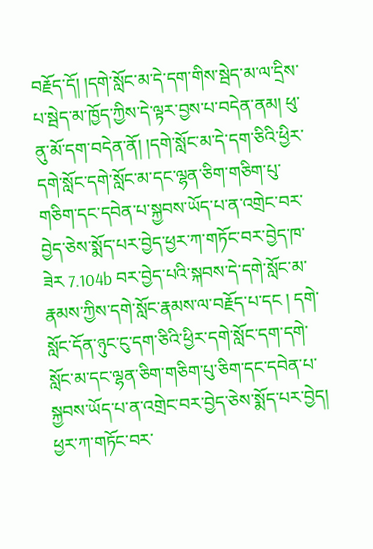བརྗོད་དོ། །དགེ་སློང་མ་དེ་དག་གིས་སྦེད་མ་ལ་དྲིས་པ་སྦེད་མ་ཁྱོད་ཀྱིས་དེ་ལྟར་བྱས་པ་བདེན་ནམ། ཕུ་ནུ་མོ་དག་བདེན་ནོ། །དགེ་སློང་མ་དེ་དག་ཅིའི་ཕྱིར་དགེ་སློང་དགེ་སློང་མ་དང་ལྷན་ཅིག་གཅིག་པུ་གཅིག་དང་དབེན་པ་སྐྱབས་ཡོད་པ་ན་འགྲེང་བར་བྱེད་ཅེས་སྨོད་པར་བྱེད་ཕྱར་ཀ་གཏོང་བར་བྱེད་ཁ་ཟེར 7.104b བར་བྱེད་པའི་སྐབས་དེ་དགེ་སློང་མ་རྣམས་ཀྱིས་དགེ་སློང་རྣམས་ལ་བརྗོད་པ་དང ། དགེ་སློང་དོན་ཉུང་ངུ་དག་ཅིའི་ཕྱིར་དགེ་སློང་དག་དགེ་སློང་མ་དང་ལྷན་ཅིག་གཅིག་པུ་ཅིག་དང་དབེན་པ་སྐྱབས་ཡོད་པ་ན་འགྲེང་བར་བྱེད་ཅེས་སྨོད་པར་བྱེད། ཕྱར་ཀ་གཏོང་བར་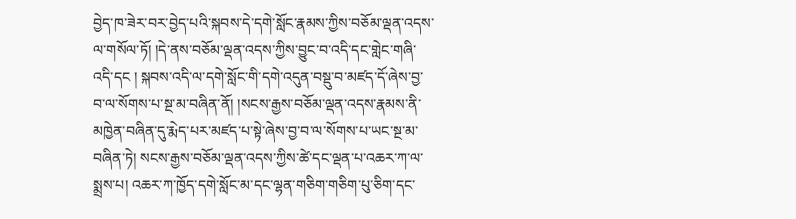བྱེད་ཁ་ཟེར་བར་བྱེད་པའི་སྐབས་དེ་དགེ་སློང་རྣམས་ཀྱིས་བཅོམ་ལྡན་འདས་ལ་གསོལ་ཏོ། །དེ་ནས་བཅོམ་ལྡན་འདས་ཀྱིས་བྱུང་བ་འདི་དང་གླེང་གཞི་འདི་དང ། སྐབས་འདི་ལ་དགེ་སློང་གི་དགེ་འདུན་བསྡུ་བ་མཛད་དོ་ཞེས་བྱ་བ་ལ་སོགས་པ་སྔ་མ་བཞིན་ནོ། །སངས་རྒྱས་བཅོམ་ལྡན་འདས་རྣམས་ནི་མཁྱེན་བཞིན་དུ་རྨེད་པར་མཛད་པ་སྟེ་ཞེས་བྱ་བ་ལ་སོགས་པ་ཡང་སྔ་མ་བཞིན་ཏེ། སངས་རྒྱས་བཅོམ་ལྡན་འདས་ཀྱིས་ཚེ་དང་ལྡན་པ་འཆར་ཀ་ལ་སྨྲས་པ། འཆར་ཀ་ཁྱོད་དགེ་སློང་མ་དང་ལྷན་གཅིག་གཅིག་པུ་ཅིག་དང་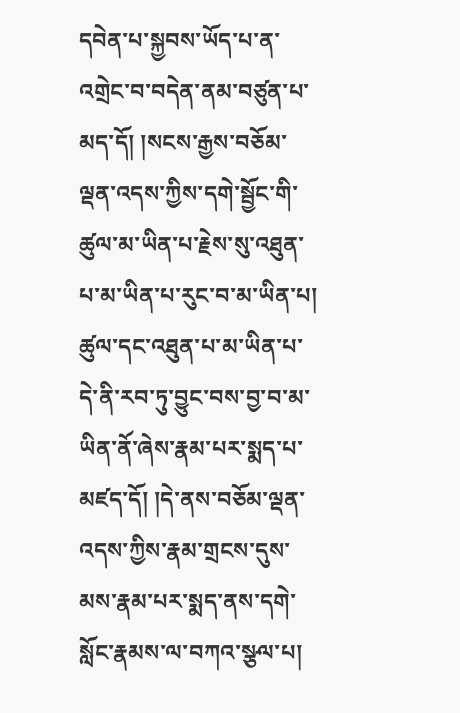དབེན་པ་སྐྱབས་ཡོད་པ་ན་འགྲེང་བ་བདེན་ནམ་བཙུན་པ་མད་དོ། །སངས་རྒྱས་བཅོམ་ལྡན་འདས་ཀྱིས་དགེ་སྦྱོང་གི་ཚུལ་མ་ཡིན་པ་རྗེས་སུ་འཐུན་པ་མ་ཡིན་པ་རུང་བ་མ་ཡིན་པ། ཚུལ་དང་འཐུན་པ་མ་ཡིན་པ་དེ་ནི་རབ་ཏུ་བྱུང་བས་བྱ་བ་མ་ཡིན་ནོ་ཞེས་རྣམ་པར་སྨད་པ་མཛད་དོ། །དེ་ནས་བཅོམ་ལྡན་འདས་ཀྱིས་རྣམ་གྲངས་དུས་མས་རྣམ་པར་སྨད་ནས་དགེ་སློང་རྣམས་ལ་བཀའ་སྩལ་པ།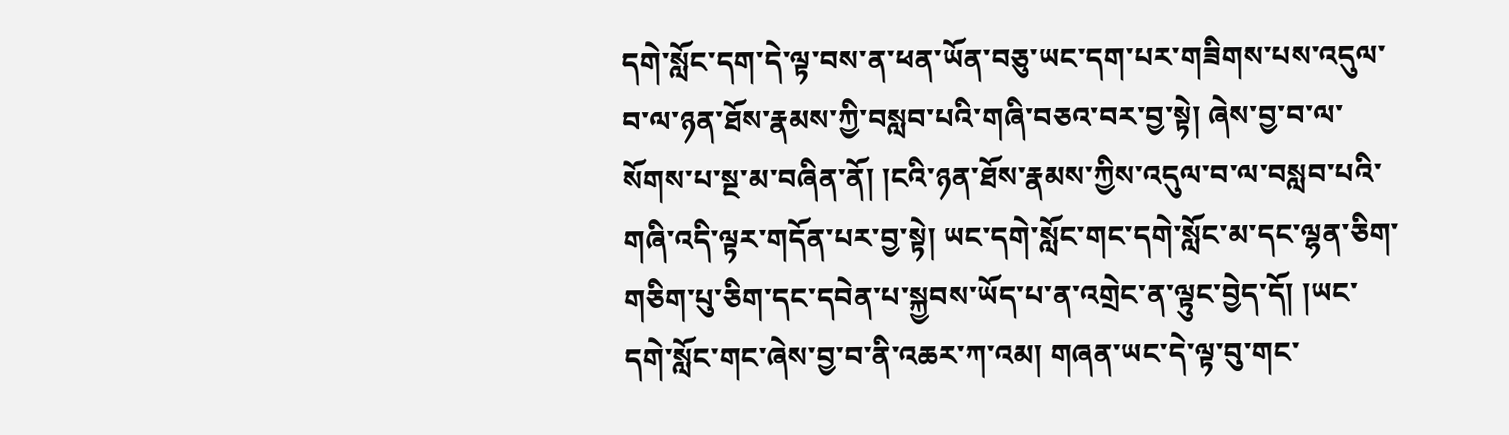དགེ་སློང་དག་དེ་ལྟ་བས་ན་ཕན་ཡོན་བཅུ་ཡང་དག་པར་གཟིགས་པས་འདུལ་བ་ལ་ཉན་ཐོས་རྣམས་ཀྱི་བསླབ་པའི་གཞི་བཅའ་བར་བྱ་སྟེ། ཞེས་བྱ་བ་ལ་སོགས་པ་སྔ་མ་བཞིན་ནོ། །ངའི་ཉན་ཐོས་རྣམས་ཀྱིས་འདུལ་བ་ལ་བསླབ་པའི་གཞི་འདི་ལྟར་གདོན་པར་བྱ་སྟེ། ཡང་དགེ་སློང་གང་དགེ་སློང་མ་དང་ལྷན་ཅིག་གཅིག་པུ་ཅིག་དང་དབེན་པ་སྐྱབས་ཡོད་པ་ན་འགྲེང་ན་ལྟུང་བྱེད་དོ། །ཡང་དགེ་སློང་གང་ཞེས་བྱ་བ་ནི་འཆར་ཀ་འམ། གཞན་ཡང་དེ་ལྟ་བུ་གང་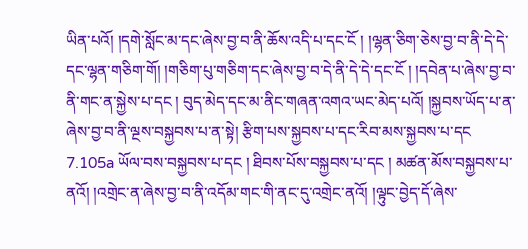ཡིན་པའོ། །དགེ་སློང་མ་དང་ཞེས་བྱ་བ་ནི་ཆོས་འདི་པ་དང་ངོ ། །ལྷན་ཅིག་ཅེས་བྱ་བ་ནི་དེ་དེ་དང་ལྷན་གཅིག་གོ། །གཅིག་པུ་གཅིག་དང་ཞེས་བྱ་བ་དེ་ནི་དེ་དེ་དང་ངོ ། །དབེན་པ་ཞེས་བྱ་བ་ནི་གང་ན་སྐྱེས་པ་དང ། བུད་མེད་དང་མ་ནིང་གཞན་འགའ་ཡང་མེད་པའོ། །སྐྱབས་ཡོད་པ་ན་ཞེས་བྱ་བ་ནི་ལྔས་བསྐྱབས་པ་ན་སྟེ། རྩིག་པས་སྐྱབས་པ་དང་རིབ་མས་སྐྱབས་པ་དང 7.105a ཡོལ་བས་བསྐྱབས་པ་དང ། ཐིབས་པོས་བསྐྱབས་པ་དང ། མཚན་མོས་བསྐྱབས་པ་ནའོ། །འགྲེང་ན་ཞེས་བྱ་བ་ནི་འདོམ་གང་གི་ནང་དུ་འགྲེང་ནའོ། །ལྟུང་བྱེད་དོ་ཞེས་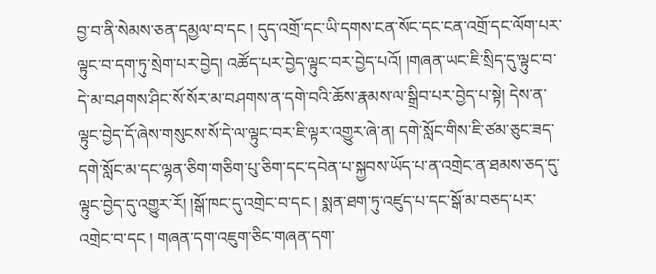བྱ་བ་ནི་སེམས་ཅན་དམྱལ་བ་དང ། དུད་འགྲོ་དང་ཡི་དགས་ངན་སོང་དང་ངན་འགྲོ་དང་ལོག་པར་ལྟུང་བ་དག་ཏུ་སྲེག་པར་བྱེད། འཚོད་པར་བྱེད་ལྟུང་བར་བྱེད་པའོ། །གཞན་ཡང་ཇི་སྲིད་དུ་ལྟུང་བ་དེ་མ་བཤགས་ཤིང་སོ་སོར་མ་བཤགས་ན་དགེ་བའི་ཆོས་རྣམས་ལ་སྒྲིབ་པར་བྱེད་པ་སྟེ། དེས་ན་ལྟུང་བྱེད་དོ་ཞེས་གསུངས་སོ་དེ་ལ་ལྟུང་བར་ཇི་ལྟར་འགྱུར་ཞེ་ན། དགེ་སློང་གིས་ཇི་ཙམ་ཅུང་ཟད་དགེ་སློང་མ་དང་ལྷན་ཅིག་གཅིག་པུ་ཅིག་དང་དབེན་པ་སྐྱབས་ཡོད་པ་ན་འགྲེང་ན་ཐམས་ཅད་དུ་ལྟུང་བྱེད་དུ་འགྱུར་རོ། །སྒོ་ཁང་དུ་འགྲེང་བ་དང ། སྨན་ཐག་ཏུ་འཛུད་པ་དང་སྒོ་མ་བཅད་པར་འགྲེང་བ་དང ། གཞན་དག་འཇུག་ཅིང་གཞན་དག་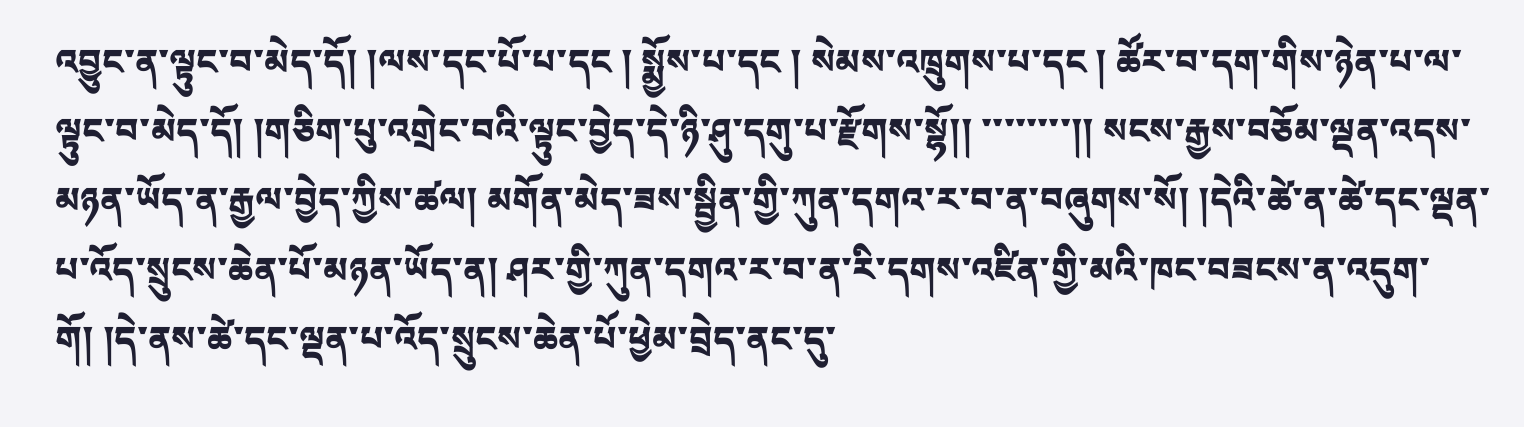འབྱུང་ན་ལྟུང་བ་མེད་དོ། །ལས་དང་པོ་པ་དང ། སྨྱོས་པ་དང ། སེམས་འཁྲུགས་པ་དང ། ཚོར་བ་དག་གིས་ཉེན་པ་ལ་ལྟུང་བ་མེད་དོ། །གཅིག་པུ་འགྲེང་བའི་ལྟུང་བྱེད་དེ་ཉི་ཤུ་དགུ་པ་རྫོགས་སྷོ།། ་་་་་་་་།། སངས་རྒྱས་བཅོམ་ལྡན་འདས་མཉན་ཡོད་ན་རྒྱལ་བྱེད་ཀྱིས་ཚལ། མགོན་མེད་ཟས་སྦྱིན་གྱི་ཀུན་དགའ་ར་བ་ན་བཞུགས་སོ། །དེའི་ཚེ་ན་ཚེ་དང་ལྡན་པ་འོད་སྲུངས་ཆེན་པོ་མཉན་ཡོད་ན། ཤར་གྱི་ཀུན་དགའ་ར་བ་ན་རི་དགས་འཛིན་གྱི་མའི་ཁང་བཟངས་ན་འདུག་གོ། །དེ་ནས་ཚེ་དང་ལྡན་པ་འོད་སྲུངས་ཆེན་པོ་ཕྱེམ་བྲེད་ནང་དུ་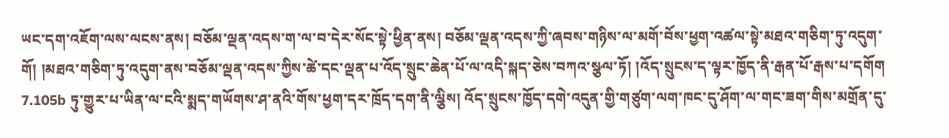ཡང་དག་འཇོག་ལས་ལངས་ནས། བཅོམ་ལྡན་འདས་ག་ལ་བ་དེར་སོང་སྟེ་ཕྱིན་ནས། བཅོམ་ལྡན་འདས་ཀྱི་ཞབས་གཉིས་ལ་མགོ་བོས་ཕྱག་འཚལ་སྟེ་མཐའ་གཅིག་ཏུ་འདུག་གོ། །མཐའ་གཅིག་ཏུ་འདུག་ནས་བཅོམ་ལྡན་འདས་ཀྱིས་ཚེ་དང་ལྡན་པ་འོད་སྲུང་ཆེན་པོ་ལ་འདི་སྐད་ཅེས་བཀའ་སྩལ་ཏོ། །འོད་སྲུངས་ད་ལྟར་ཁྱོད་ནི་རྒན་པོ་རྒས་པ་དགོག 7.105b ཏུ་གྱུར་པ་ཡིན་ལ་ངའི་སྨད་གཡོགས་ཤ་ནའི་གོས་ཕྱག་དར་ཁྲོད་དག་ནི་ལྕིས། འོད་སྲུངས་ཁྱོད་དགེ་འདུན་གྱི་གཙུག་ལག་ཁང་དུ་ཤོག་ལ་གང་ཟག་གིས་མགྲོན་དུ་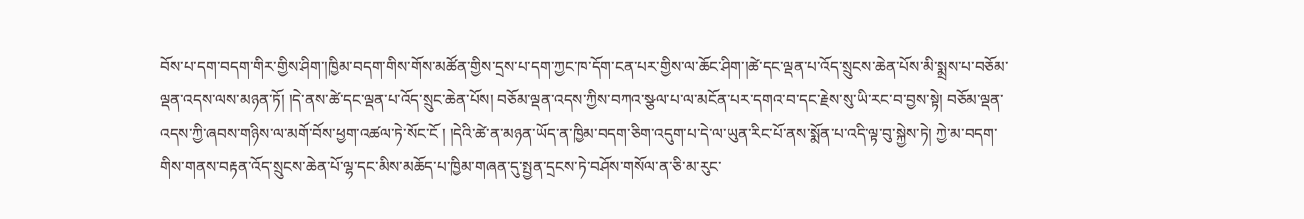བོས་པ་དག་བདག་གིར་གྱིས་ཤིག་།ཁྱིམ་བདག་གིས་གོས་མཚོན་གྱིས་དྲས་པ་དག་ཀྱང་ཁ་དོག་ངན་པར་གྱིས་ལ་ཆོང་ཤིག་།ཚེ་དང་ལྡན་པ་འོད་སྲུངས་ཆེན་པོས་མི་སྨྲས་པ་བཅོམ་ལྡན་འདས་ལས་མཉན་ཏོ། །དེ་ནས་ཚེ་དང་ལྡན་པ་འོད་སྲུང་ཆེན་པོས། བཅོམ་ལྡན་འདས་ཀྱིས་བཀའ་སྩལ་པ་ལ་མངོན་པར་དགའ་བ་དང་རྗེས་སུ་ཡི་རང་བ་བྱས་སྟེ། བཅོམ་ལྡན་འདས་ཀྱི་ཞབས་གཉིས་ལ་མགོ་བོས་ཕྱག་འཚལ་ཏེ་སོང་ངོ ། །དེའི་ཚེ་ན་མཉན་ཡོད་ན་ཁྱིམ་བདག་ཅིག་འདུག་པ་དེ་ལ་ཡུན་རིང་པོ་ནས་སྨོན་པ་འདི་ལྟ་བུ་སྐྱེས་ཏེ། ཀྱེ་མ་བདག་གིས་གནས་བརྟན་འོད་སྲུངས་ཆེན་པོ་ལྷ་དང་མིས་མཆོད་པ་ཁྱིམ་གཞན་དུ་སྤྱན་དྲངས་ཏེ་བཤོས་གསོལ་ན་ཅི་མ་རུང་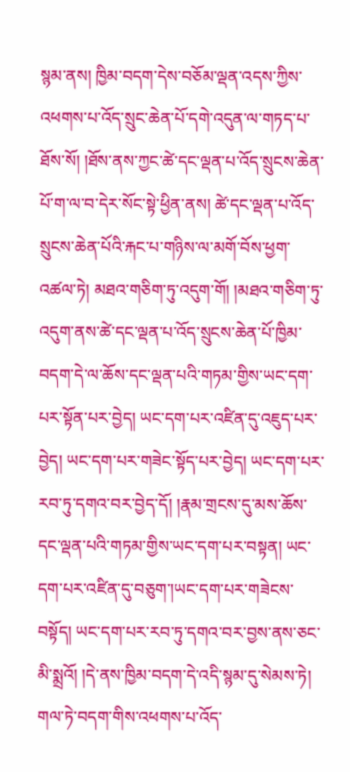སྙམ་ནས། ཁྱིམ་བདག་དེས་བཅོམ་ལྡན་འདས་ཀྱིས་འཕགས་པ་འོད་སྲུང་ཆེན་པོ་དགེ་འདུན་ལ་གཏད་པ་ཐོས་སོ། །ཐོས་ནས་ཀྱང་ཚེ་དང་ལྡན་པ་འོད་སྲུངས་ཆེན་པོ་ག་ལ་བ་དེར་སོང་སྟེ་ཕྱིན་ནས། ཚེ་དང་ལྡན་པ་འོད་སྲུངས་ཆེན་པོའི་རྐང་པ་གཉིས་ལ་མགོ་བོས་ཕྱག་འཚལ་ཏེ། མཐའ་གཅིག་ཏུ་འདུག་གོ། །མཐའ་གཅིག་ཏུ་འདུག་ནས་ཚེ་དང་ལྡན་པ་འོད་སྲུངས་ཆེན་པོ་ཁྱིམ་བདག་དེ་ལ་ཆོས་དང་ལྡན་པའི་གཏམ་གྱིས་ཡང་དག་པར་སྟོན་པར་བྱེད། ཡང་དག་པར་འཛིན་དུ་འཇུད་པར་བྱེད། ཡང་དག་པར་གཟེང་སྟོད་པར་བྱེད། ཡང་དག་པར་རབ་ཏུ་དགའ་བར་བྱེད་དོ། །རྣམ་གྲངས་དུ་མས་ཆོས་དང་ལྡན་པའི་གཏམ་གྱིས་ཡང་དག་པར་བསྟན། ཡང་དག་པར་འཛིན་དུ་བཅུག་།ཡང་དག་པར་གཟེངས་བསྟོད། ཡང་དག་པར་རབ་ཏུ་དགའ་བར་བྱས་ནས་ཅང་མི་སྨྲའོ། །དེ་ནས་ཁྱིམ་བདག་དེ་འདི་སྙམ་དུ་སེམས་ཏེ། གལ་ཏེ་བདག་གིས་འཕགས་པ་འོད་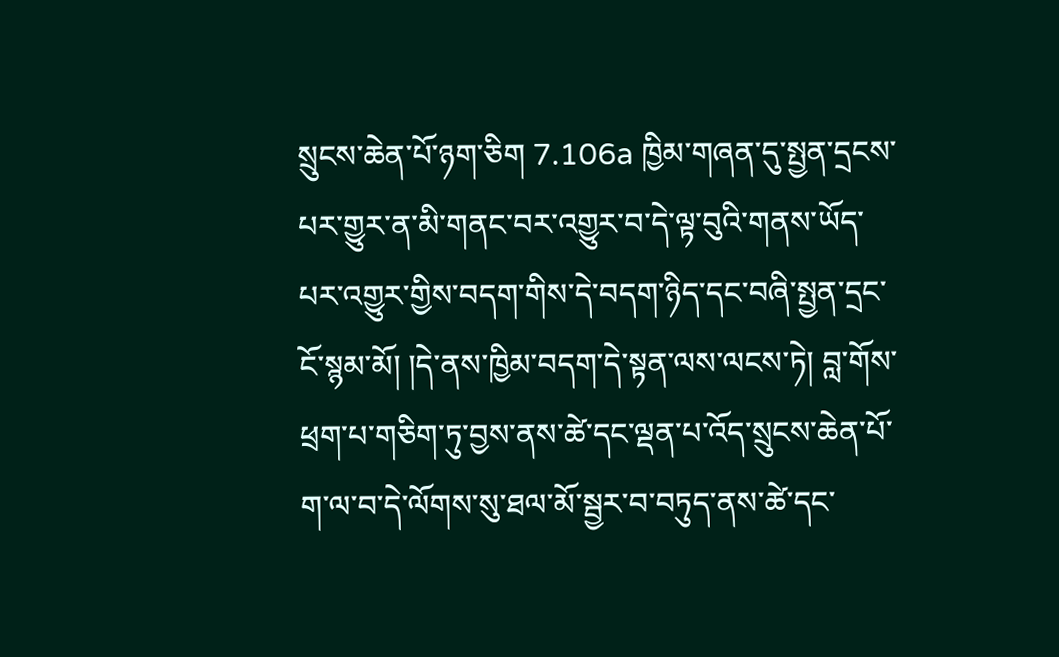སྲུངས་ཆེན་པོ་ཉག་ཅིག 7.106a ཁྱིམ་གཞན་དུ་སྤྱན་དྲངས་པར་གྱུར་ན་མི་གནང་བར་འགྱུར་བ་དེ་ལྟ་བུའི་གནས་ཡོད་པར་འགྱུར་གྱིས་བདག་གིས་དེ་བདག་ཉིད་དང་བཞི་སྤྱན་དྲང་ངོ་སྙམ་མོ། །དེ་ནས་ཁྱིམ་བདག་དེ་སྟན་ལས་ལངས་ཏེ། བླ་གོས་ཕྲག་པ་གཅིག་ཏུ་བྱས་ནས་ཚེ་དང་ལྡན་པ་འོད་སྲུངས་ཆེན་པོ་ག་ལ་བ་དེ་ལོགས་སུ་ཐལ་མོ་སྦྱར་བ་བཏུད་ནས་ཚེ་དང་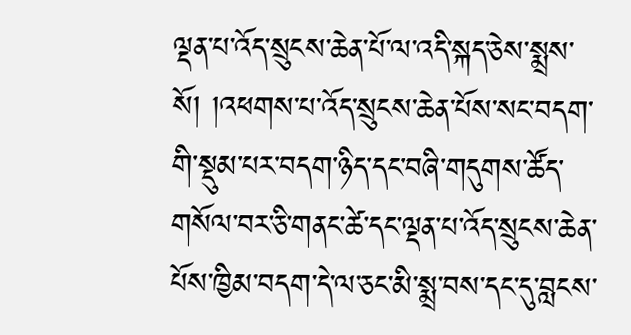ལྡན་པ་འོད་སྲུངས་ཆེན་པོ་ལ་འདི་སྐད་ཅེས་སྨྲས་སོ། །འཕགས་པ་འོད་སྲུངས་ཆེན་པོས་སང་བདག་གི་སྡུམ་པར་བདག་ཉིད་དང་བཞི་གདུགས་ཚོད་གསོལ་བར་ཅི་གནང་ཚེ་དང་ལྡན་པ་འོད་སྲུངས་ཆེན་པོས་ཁྱིམ་བདག་དེ་ལ་ཅང་མི་སྨྲ་བས་དང་དུ་བླངས་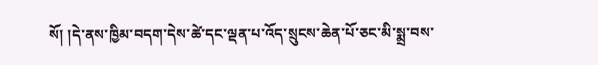སོ། །དེ་ནས་ཁྱིམ་བདག་དེས་ཚེ་དང་ལྡན་པ་འོད་སྲུངས་ཆེན་པོ་ཅང་མི་སྨྲ་བས་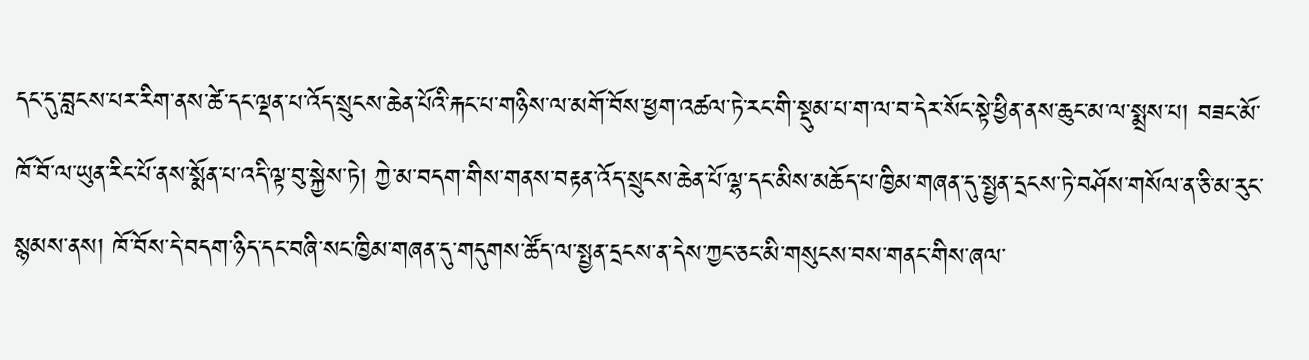དང་དུ་བླངས་པར་རིག་ནས་ཚེ་དང་ལྡན་པ་འོད་སྲུངས་ཆེན་པོའི་རྐང་པ་གཉིས་ལ་མགོ་བོས་ཕྱག་འཚལ་ཏེ་རང་གི་སྡུམ་པ་ག་ལ་བ་དེར་སོང་སྟེ་ཕྱིན་ནས་ཆུང་མ་ལ་སྨྲས་པ། བཟང་མོ་ཁོ་བོ་ལ་ཡུན་རིང་པོ་ནས་སྨོན་པ་འདི་ལྟ་བུ་སྐྱེས་ཏེ། ཀྱེ་མ་བདག་གིས་གནས་བརྟན་འོད་སྲུངས་ཆེན་པོ་ལྷ་དང་མིས་མཆོད་པ་ཁྱིམ་གཞན་དུ་སྤྱན་དྲངས་ཏེ་བཤོས་གསོལ་ན་ཅི་མ་རུང་སྙམས་ནས། ཁོ་བོས་དེ་བདག་ཉིད་དང་བཞི་སང་ཁྱིམ་གཞན་དུ་གདུགས་ཚོད་ལ་སྤྱན་དྲངས་ན་དེས་ཀྱང་ཅང་མི་གསུངས་བས་གནང་གིས་ཞལ་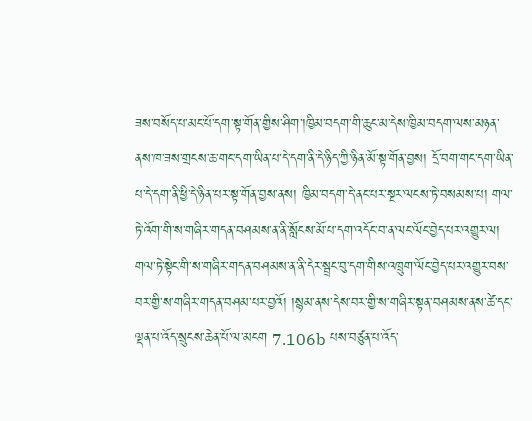ཟས་བསོད་པ་མང་པོ་དག་སྟ་གོན་གྱིས་ཤིག་།ཁྱིམ་བདག་གི་ཆུང་མ་དེས་ཁྱིམ་བདག་ལས་མཉན་ནས་ཁ་ཟས་གྲངས་ཆ་གང་དག་ཡིན་པ་དེ་དག་ནི་དེ་ཉིད་ཀྱི་ཉིན་མོ་སྟ་གོན་བྱས། དྲོ་བག་གང་དག་ཡིན་པ་དེ་དག་ནི་ཕྱི་དེ་ཉིན་པར་སྟ་གོན་བྱས་ནས། ཁྱིམ་བདག་དེ་ནང་པར་སྔར་ལངས་ཏེ་བསམས་པ། གལ་ཏེ་འོག་གི་ས་གཞིར་གདན་བཤམས་ན་ནི་སློངས་མོ་པ་དག་འདོང་བ་ན་ལང་ལོང་བྱེད་པར་འགྱུར་ལ། གལ་ཏེ་སྟེང་གི་ས་གཞིར་གདན་བཤམས་ན་ནི་དེར་སྦྲང་བུ་དག་གིས་འཁྲུག་ལོང་བྱེད་པར་འགྱུར་བས་བར་གྱི་ས་གཞིར་གདན་བཤམ་པར་བྱའོ། །སྙམ་ནས་དེས་བར་གྱི་ས་གཞིར་སྟན་བཤམས་ནས་ཚེ་དང་ལྡན་པ་འོད་སྲུངས་ཆེན་པོ་ལ་མངག 7.106b པས་བཙུན་པ་འོད་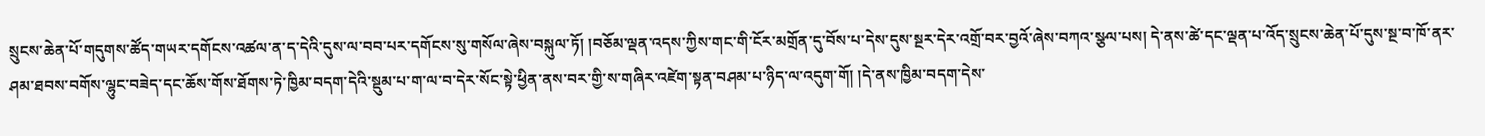སྲུངས་ཆེན་པོ་གདུགས་ཚོད་གཡར་དགོངས་འཚལ་ན་ད་དེའི་དུས་ལ་བབ་པར་དགོངས་སུ་གསོལ་ཞེས་བསྐུལ་ཏོ། །བཅོམ་ལྡན་འདས་ཀྱིས་གང་གི་ངོར་མགྲོན་དུ་བོས་པ་དེས་དུས་སྔར་དེར་འགྲོ་བར་བྱའོ་ཞེས་བཀའ་སྩལ་པས། དེ་ནས་ཚེ་དང་ལྡན་པ་འོད་སྲུངས་ཆེན་པོ་དུས་སྔ་བ་ཁོ་ནར་ཤམ་ཐབས་བགོས་ལྷུང་བཟེད་དང་ཆོས་གོས་ཐོགས་ཏེ་ཁྱིམ་བདག་དེའི་སྡུམ་པ་ག་ལ་བ་དེར་སོང་སྟེ་ཕྱིན་ནས་བར་གྱི་ས་གཞིར་འཛེག་སྟན་བཤམ་པ་ཉིད་ལ་འདུག་གོ། །དེ་ནས་ཁྱིམ་བདག་དེས་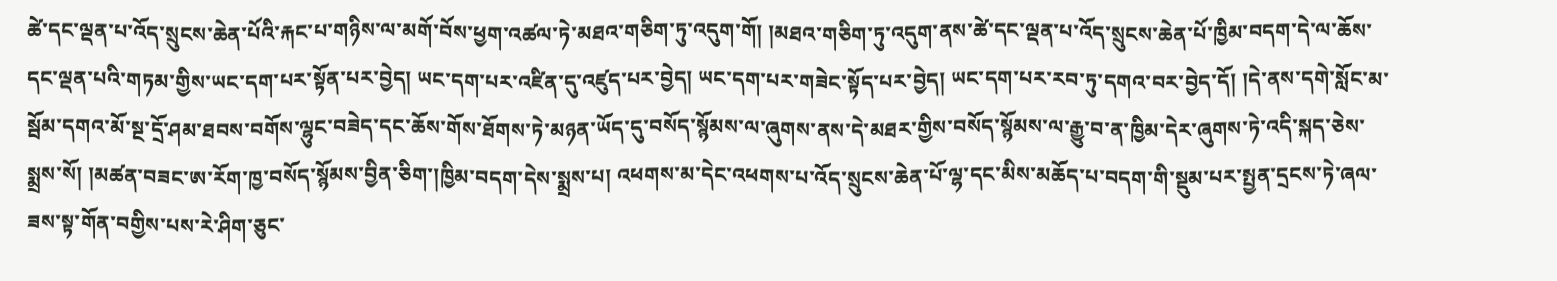ཚེ་དང་ལྡན་པ་འོད་སྲུངས་ཆེན་པོའི་རྐང་པ་གཉིས་ལ་མགོ་བོས་ཕྱག་འཚལ་ཏེ་མཐའ་གཅིག་ཏུ་འདུག་གོ། །མཐའ་གཅིག་ཏུ་འདུག་ནས་ཚེ་དང་ལྡན་པ་འོད་སྲུངས་ཆེན་པོ་ཁྱིམ་བདག་དེ་ལ་ཆོས་དང་ལྡན་པའི་གཏམ་གྱིས་ཡང་དག་པར་སྟོན་པར་བྱེད། ཡང་དག་པར་འཛིན་དུ་འཛུད་པར་བྱེད། ཡང་དག་པར་གཟེང་སྟོད་པར་བྱེད། ཡང་དག་པར་རབ་ཏུ་དགའ་བར་བྱེད་དོ། །དེ་ནས་དགེ་སློང་མ་སྦོམ་དགའ་མོ་སྔ་དྲོ་ཤམ་ཐབས་བགོས་ལྷུང་བཟེད་དང་ཆོས་གོས་ཐོགས་ཏེ་མཉན་ཡོད་དུ་བསོད་སྙོམས་ལ་ཞུགས་ནས་དེ་མཐར་གྱིས་བསོད་སྙོམས་ལ་རྒྱུ་བ་ན་ཁྱིམ་དེར་ཞུགས་ཏེ་འདི་སྐད་ཅེས་སྨྲས་སོ། །མཚན་བཟང་ཨ་རོག་ཁྱ་བསོད་སྙོམས་བྱིན་ཅིག་།ཁྱིམ་བདག་དེས་སྨྲས་པ། འཕགས་མ་དེང་འཕགས་པ་འོད་སྲུངས་ཆེན་པོ་ལྷ་དང་མིས་མཆོད་པ་བདག་གི་སྡུམ་པར་སྤྱན་དྲངས་ཏེ་ཞལ་ཟས་སྟ་གོན་བགྱིས་པས་རེ་ཤིག་ཅུང་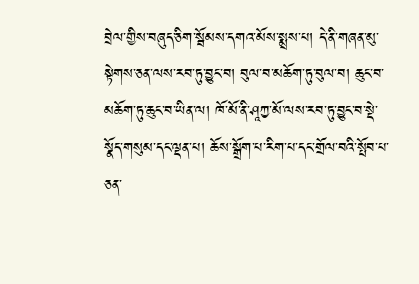བྲེལ་གྱིས་བཞུད་ཅིག་སྦོམས་དགའ་མོས་སྨྲས་པ། དེ་ནི་གཞན་མུ་སྟེགས་ཅན་ལས་རབ་ཏུ་བྱུང་བ། བུལ་བ་མཆོག་ཏུ་བུལ་བ། ཆུང་བ་མཆོག་ཏུ་ཆུང་བ་ཡིན་ལ། ཁོ་མོ་ནི་ཤཱཀྱ་མོ་ལས་རབ་ཏུ་བྱུང་བ་སྡེ་སྣོད་གསུམ་དང་ལྡན་པ། ཆོས་སྒྲོག་པ་རིག་པ་དང་གྲོལ་བའི་སྤོབ་པ་ཅན་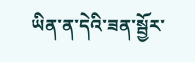ཡིན་ན་དེའི་ཟན་སྦྱོར་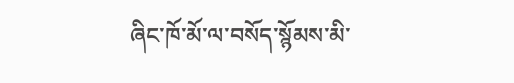ཞིང་ཁོ་མོ་ལ་བསོད་སྙོམས་མི་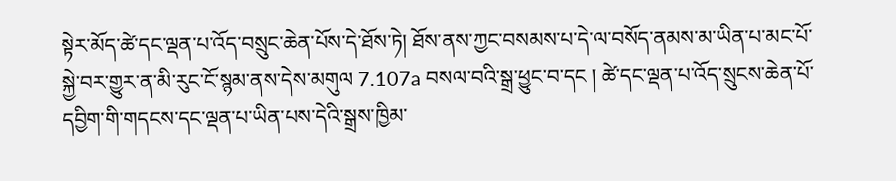སྟེར་མོད་ཚེ་དང་ལྡན་པ་འོད་བསྲུང་ཆེན་པོས་དེ་ཐོས་ཏེ། ཐོས་ནས་ཀྱང་བསམས་པ་དེ་ལ་བསོད་ནམས་མ་ཡིན་པ་མང་པོ་སྐྱེ་བར་གྱུར་ན་མི་རུང་ངོ་སྙམ་ནས་དེས་མགུལ 7.107a བསལ་བའི་སྒྲ་ཕྱུང་བ་དང ། ཚེ་དང་ལྡན་པ་འོད་སྲུངས་ཆེན་པོ་དབྱིག་གི་གདངས་དང་ལྡན་པ་ཡིན་པས་དེའི་སྒྲས་ཁྱིམ་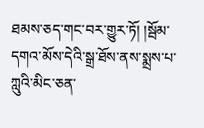ཐམས་ཅད་གང་བར་གྱུར་ཏོ། །སྦོམ་དགའ་མོས་དེའི་སྒྲ་ཐོས་ནས་སྨྲས་པ་ཀླུའི་མིང་ཅན་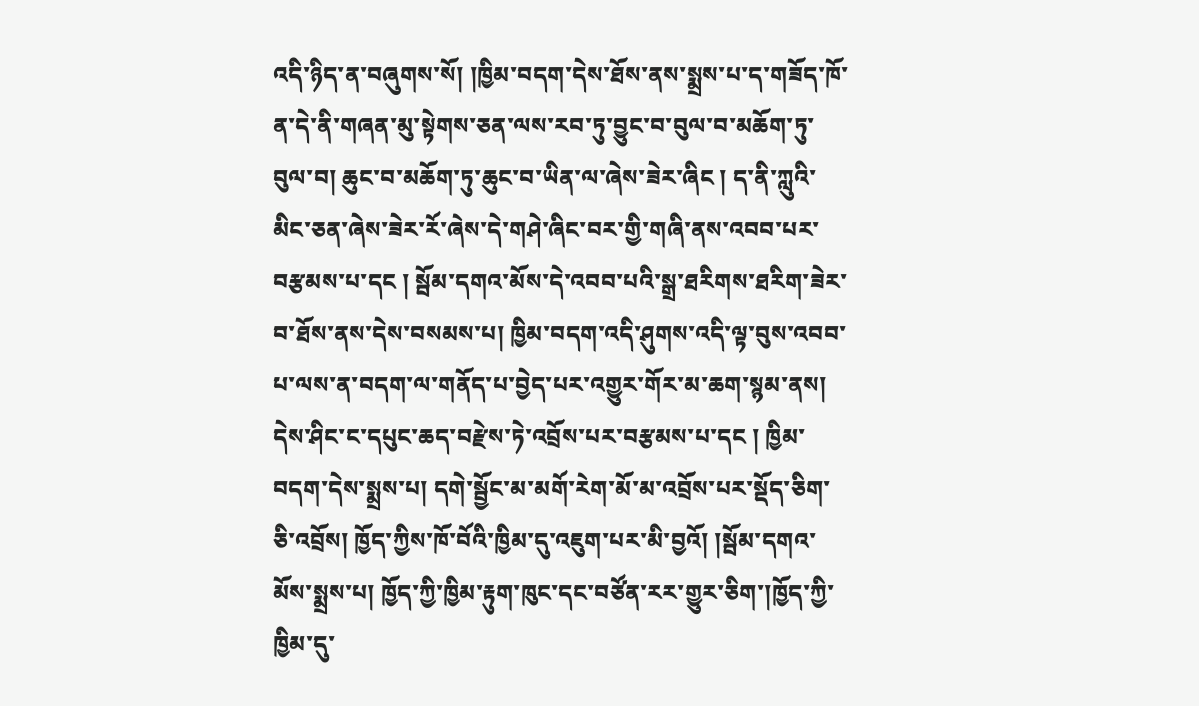འདི་ཉིད་ན་བཞུགས་སོ། །ཁྱིམ་བདག་དེས་ཐོས་ནས་སྨྲས་པ་ད་གཟོད་ཁོ་ན་དེ་ནི་གཞན་མུ་སྟེགས་ཅན་ལས་རབ་ཏུ་བྱུང་བ་བུལ་བ་མཆོག་ཏུ་བུལ་བ། ཆུང་བ་མཆོག་ཏུ་ཆུང་བ་ཡིན་ལ་ཞེས་ཟེར་ཞིང ། ད་ནི་ཀླུའི་མིང་ཅན་ཞེས་ཟེར་རོ་ཞེས་དེ་གཤེ་ཞིང་བར་གྱི་གཞི་ནས་འབབ་པར་བརྩམས་པ་དང ། སྦོམ་དགའ་མོས་དེ་འབབ་པའི་སྒྲ་ཐརིགས་ཐརིག་ཟེར་བ་ཐོས་ནས་དེས་བསམས་པ། ཁྱིམ་བདག་འདི་ཤུགས་འདི་ལྟ་བུས་འབབ་པ་ལས་ན་བདག་ལ་གནོད་པ་བྱེད་པར་འགྱུར་གོར་མ་ཆག་སྙམ་ནས། དེས་ཤིང་ང་དཔུང་ཆད་བརྫེས་ཏེ་འབྲོས་པར་བརྩམས་པ་དང ། ཁྱིམ་བདག་དེས་སྨྲས་པ། དགེ་སྦྱོང་མ་མགོ་རེག་མོ་མ་འབྲོས་པར་སྡོད་ཅིག་ཅི་འབྲོས། ཁྱོད་ཀྱིས་ཁོ་བོའི་ཁྱིམ་དུ་འཇུག་པར་མི་བྱའོ། །སྦོམ་དགའ་མོས་སྨྲས་པ། ཁྱོད་ཀྱི་ཁྱིམ་རྟུག་ཁུང་དང་བཙོན་རར་གྱུར་ཅིག་།ཁྱོད་ཀྱི་ཁྱིམ་དུ་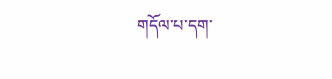གདོལ་པ་དག་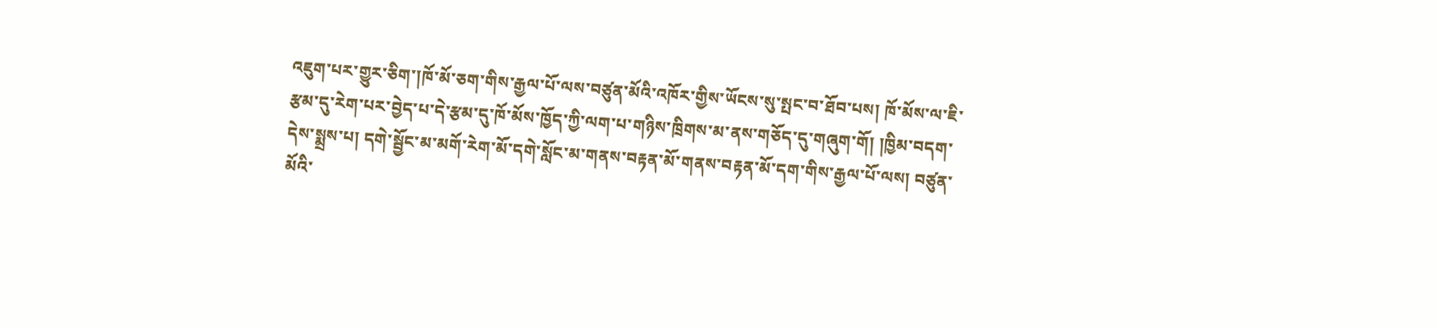འཇུག་པར་གྱུར་ཅིག་།ཁོ་མོ་ཅག་གིས་རྒྱལ་པོ་ལས་བཙུན་མོའི་འཁོར་གྱིས་ཡོངས་སུ་སྤང་བ་ཐོབ་པས། ཁོ་མོས་ལ་ཇི་རྩམ་དུ་རེག་པར་བྱེད་པ་དེ་རྩམ་དུ་ཁོ་མོས་ཁྱོད་ཀྱི་ལག་པ་གཉིས་ཁྲིགས་མ་ནས་གཅོད་དུ་གཞུག་གོ། །ཁྱིམ་བདག་དེས་སྨྲས་པ། དགེ་སྦྱོང་མ་མགོ་རེག་མོ་དགེ་སློང་མ་གནས་བརྟན་མོ་གནས་བརྟན་མོ་དག་གིས་རྒྱལ་པོ་ལས། བཙུན་མོའི་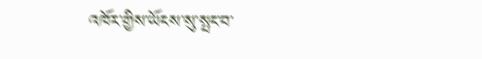འཁོར་གྱིས་ཡོངས་སུ་སྤང་བ་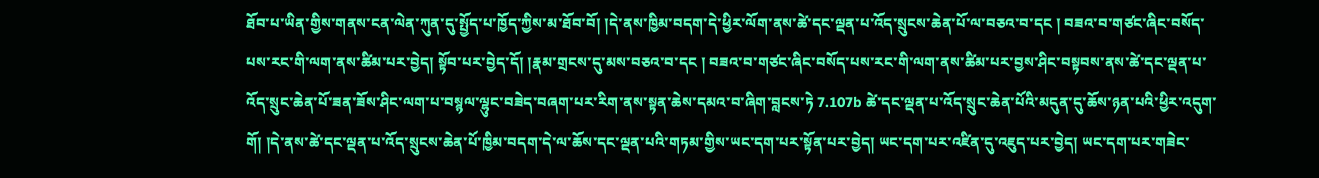ཐོབ་པ་ཡིན་གྱིས་གནས་ངན་ལེན་ཀུན་དུ་སྤྱོད་པ་ཁྱོད་ཀྱིས་མ་ཐོབ་བོ། །དེ་ནས་ཁྱིམ་བདག་དེ་ཕྱིར་ལོག་ནས་ཚེ་དང་ལྡན་པ་འོད་སྲུངས་ཆེན་པོ་ལ་བཅའ་བ་དང ། བཟའ་བ་གཙང་ཞིང་བསོད་པས་རང་གི་ལག་ནས་ཚིམ་པར་བྱེད། སྟོབ་པར་བྱེད་དོ། །རྣམ་གྲངས་དུ་མས་བཅའ་བ་དང ། བཟའ་བ་གཙང་ཞིང་བསོད་པས་རང་གི་ལག་ནས་ཚིམ་པར་བྱས་ཤིང་བསྟབས་ནས་ཚེ་དང་ལྡན་པ་འོད་སྲུང་ཆེན་པོ་ཟན་ཟོས་ཤིང་ལག་པ་བསྙལ་ལྷུང་བཟེད་བཞག་པར་རིག་ནས་སྟན་ཆེས་དམའ་བ་ཞིག་བླངས་ཏེ 7.107b ཚེ་དང་ལྡན་པ་འོད་སྲུང་ཆེན་པོའི་མདུན་དུ་ཆོས་ཉན་པའི་ཕྱིར་འདུག་གོ། །དེ་ནས་ཚེ་དང་ལྡན་པ་འོད་སྲུངས་ཆེན་པོ་ཁྱིམ་བདག་དེ་ལ་ཆོས་དང་ལྡན་པའི་གཏམ་གྱིས་ཡང་དག་པར་སྟོན་པར་བྱེད། ཡང་དག་པར་འཛིན་དུ་འཇུད་པར་བྱེད། ཡང་དག་པར་གཟེང་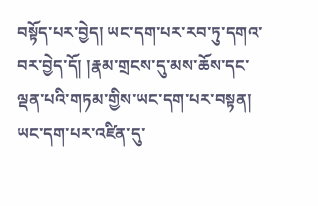བསྟོད་པར་བྱེད། ཡང་དག་པར་རབ་ཏུ་དགའ་བར་བྱེད་དོ། །རྣམ་གྲངས་དུ་མས་ཆོས་དང་ལྡན་པའི་གཏམ་གྱིས་ཡང་དག་པར་བསྟན། ཡང་དག་པར་འཛིན་དུ་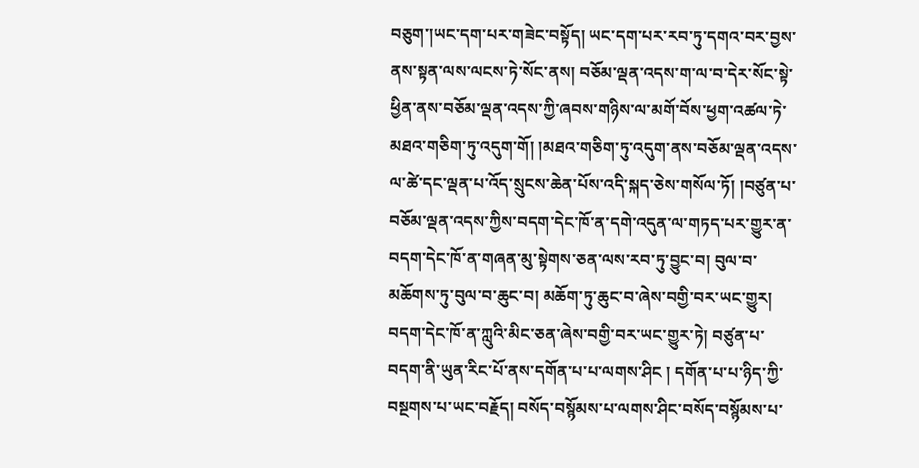བཅུག་།ཡང་དག་པར་གཟེང་བསྟོད། ཡང་དག་པར་རབ་ཏུ་དགའ་བར་བྱས་ནས་སྟན་ལས་ལངས་ཏེ་སོང་ནས། བཅོམ་ལྡན་འདས་ག་ལ་བ་དེར་སོང་སྟེ་ཕྱིན་ནས་བཅོམ་ལྡན་འདས་ཀྱི་ཞབས་གཉིས་ལ་མགོ་བོས་ཕྱག་འཚལ་ཏེ་མཐའ་གཅིག་ཏུ་འདུག་གོ། །མཐའ་གཅིག་ཏུ་འདུག་ནས་བཅོམ་ལྡན་འདས་ལ་ཚེ་དང་ལྡན་པ་འོད་སྲུངས་ཆེན་པོས་འདི་སྐད་ཅེས་གསོལ་ཏོ། །བཙུན་པ་བཅོམ་ལྡན་འདས་ཀྱིས་བདག་དེང་ཁོ་ན་དགེ་འདུན་ལ་གཏད་པར་གྱུར་ན་བདག་དེང་ཁོ་ན་གཞན་མུ་སྟེགས་ཅན་ལས་རབ་ཏུ་བྱུང་བ། བུལ་བ་མཆོགས་ཏུ་བུལ་བ་ཆུང་བ། མཆོག་ཏུ་ཆུང་བ་ཞེས་བགྱི་བར་ཡང་གྱུར། བདག་དེང་ཁོ་ན་ཀླུའི་མིང་ཅན་ཞེས་བགྱི་བར་ཡང་གྱུར་ཏེ། བཙུན་པ་བདག་ནི་ཡུན་རིང་པོ་ནས་དགོན་པ་པ་ལགས་ཤིང ། དགོན་པ་པ་ཉིད་ཀྱི་བསྔགས་པ་ཡང་བརྗོད། བསོད་བསྙོམས་པ་ལགས་ཤིང་བསོད་བསྙོམས་པ་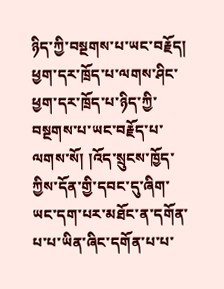ཉིད་ཀྱི་བསྔགས་པ་ཡང་བརྗོད། ཕྱག་དར་ཁྲོད་པ་ལགས་ཤིང་ཕྱག་དར་ཁྲོད་པ་ཉིད་ཀྱི་བསྔགས་པ་ཡང་བརྗོད་པ་ལགས་སོ། །འོད་སྲུངས་ཁྱོད་ཀྱིས་དོན་གྱི་དབང་དུ་ཞིག་ཡང་དག་པར་མཐོང་ན་དགོན་པ་པ་ཡིན་ཞིང་དགོན་པ་པ་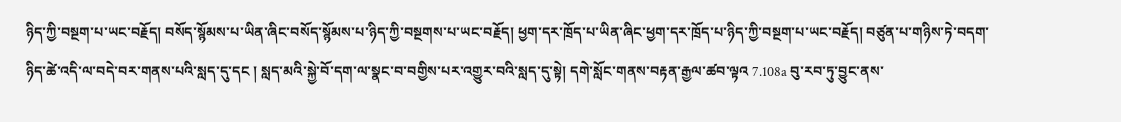ཉིད་ཀྱི་བསྔག་པ་ཡང་བརྗོད། བསོད་སྙོམས་པ་ཡིན་ཞིང་བསོད་སྙོམས་པ་ཉིད་ཀྱི་བསྔགས་པ་ཡང་བརྗོད། ཕྱག་དར་ཁྲོད་པ་ཡིན་ཞིང་ཕྱག་དར་ཁྲོད་པ་ཉིད་ཀྱི་བསྔག་པ་ཡང་བརྗོད། བཙུན་པ་གཉིས་ཏེ་བདག་ཉིད་ཚེ་འདི་ལ་བདེ་བར་གནས་པའི་སླད་དུ་དང ། སླད་མའི་སྐྱེ་བོ་དག་ལ་སྣང་བ་བགྱིས་པར་འགྱུར་བའི་སླད་དུ་སྟེ། དགེ་སློང་གནས་བརྟན་རྒྱལ་ཚབ་ལྟའ 7.108a བུ་རབ་ཏུ་བྱུང་ནས་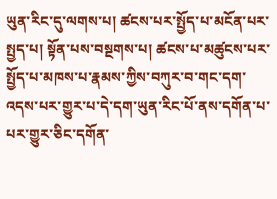ཡུན་རིང་དུ་ལགས་པ། ཚངས་པར་སྤྱོད་པ་མངོན་པར་སྤྱད་པ། སྟོན་པས་བསྔགས་པ། ཚངས་པ་མཚུངས་པར་སྤྱོད་པ་མཁས་པ་རྣམས་ཀྱིས་བཀུར་བ་གང་དག་འདས་པར་གྱུར་པ་དེ་དག་ཡུན་རིང་པོ་ནས་དགོན་པ་པར་གྱུར་ཅིང་དགོན་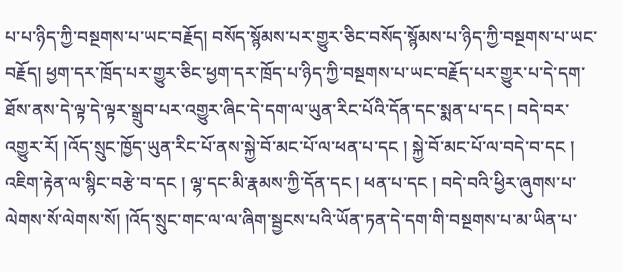པ་པ་ཉིད་ཀྱི་བསྔགས་པ་ཡང་བརྗོད། བསོད་སྙོམས་པར་གྱུར་ཅིང་བསོད་སྙོམས་པ་ཉིད་ཀྱི་བསྔགས་པ་ཡང་བརྗོད། ཕྱག་དར་ཁྲོད་པར་གྱུར་ཅིང་ཕྱག་དར་ཁྲོད་པ་ཉིད་ཀྱི་བསྔགས་པ་ཡང་བརྗོད་པར་གྱུར་པ་དེ་དག་ཐོས་ནས་དེ་ལྟ་དེ་ལྟར་སྒྲུབ་པར་འགྱུར་ཞིང་དེ་དག་ལ་ཡུན་རིང་པོའི་དོན་དང་སྨན་པ་དང ། བདེ་བར་འགྱུར་རོ། །འོད་སྲུང་ཁྱོད་ཡུན་རིང་པོ་ནས་སྐྱེ་བོ་མང་པོ་ལ་ཕན་པ་དང ། སྐྱེ་བོ་མང་པོ་ལ་བདེ་བ་དང ། འཇིག་རྟེན་ལ་སྙིང་བརྩེ་བ་དང ། ལྷ་དང་མི་རྣམས་ཀྱི་དོན་དང ། ཕན་པ་དང ། བདེ་བའི་ཕྱིར་ཞུགས་པ་ལེགས་སོ་ལེགས་སོ། །འོད་སྲུང་གང་ལ་ལ་ཞིག་སྦྱངས་པའི་ཡོན་ཏན་དེ་དག་གི་བསྔགས་པ་མ་ཡིན་པ་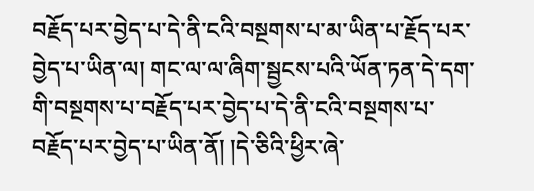བརྗོད་པར་བྱེད་པ་དེ་ནི་ངའི་བསྔགས་པ་མ་ཡིན་པ་རྗོད་པར་བྱེད་པ་ཡིན་ལ། གང་ལ་ལ་ཞིག་སྦྱངས་པའི་ཡོན་ཏན་དེ་དག་གི་བསྔགས་པ་བརྗོད་པར་བྱེད་པ་དེ་ནི་ངའི་བསྔགས་པ་བརྗོད་པར་བྱེད་པ་ཡིན་ནོ། །དེ་ཅིའི་ཕྱིར་ཞེ་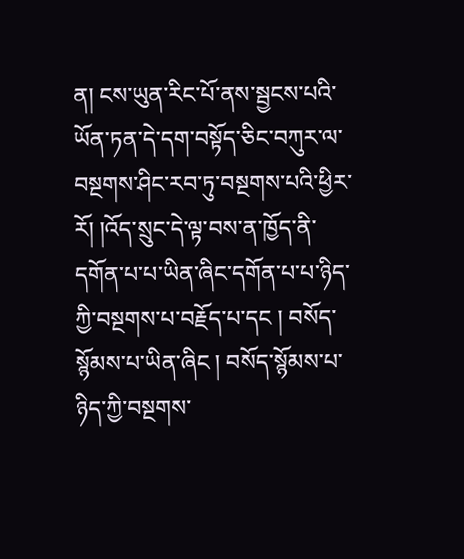ན། ངས་ཡུན་རིང་པོ་ནས་སྦྱངས་པའི་ཡོན་ཏན་དེ་དག་བསྟོད་ཅིང་བཀུར་ལ་བསྔགས་ཤིང་རབ་ཏུ་བསྔགས་པའི་ཕྱིར་རོ། །འོད་སྲུང་དེ་ལྟ་བས་ན་ཁྱོད་ནི་དགོན་པ་པ་ཡིན་ཞིང་དགོན་པ་པ་ཉིད་ཀྱི་བསྔགས་པ་བརྗོད་པ་དང ། བསོད་སྙོམས་པ་ཡིན་ཞིང ། བསོད་སྙོམས་པ་ཉིད་ཀྱི་བསྔགས་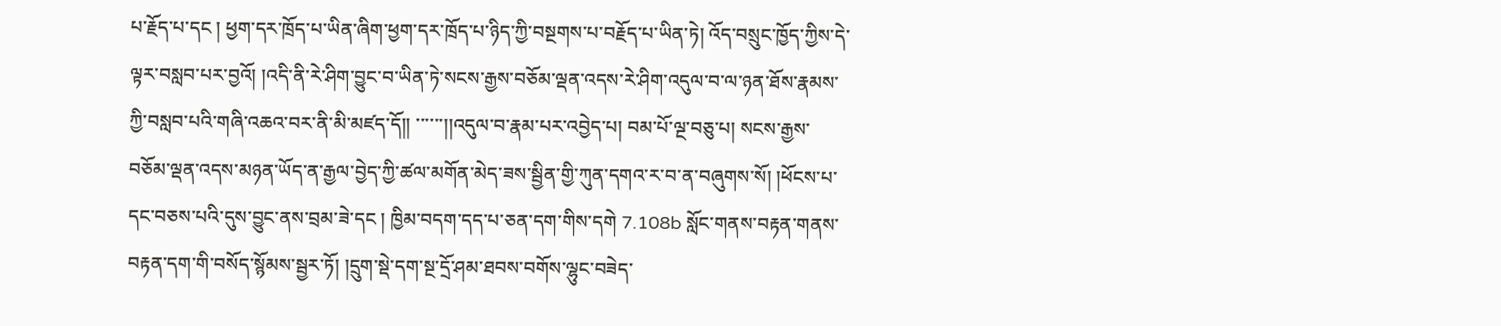པ་རྗོད་པ་དང ། ཕྱག་དར་ཁྲོད་པ་ཡིན་ཞིག་ཕྱག་དར་ཁྲོད་པ་ཉིད་ཀྱི་བསྔགས་པ་བརྗོད་པ་ཡིན་ཏེ། འོད་བསྲུང་ཁྱོད་ཀྱིས་དེ་ལྟར་བསླབ་པར་བྱའོ། །འདི་ནི་རེ་ཤིག་བྱུང་བ་ཡིན་ཏེ་སངས་རྒྱས་བཅོམ་ལྡན་འདས་རེ་ཤིག་འདུལ་བ་ལ་ཉན་ཐོས་རྣམས་ཀྱི་བསླབ་པའི་གཞི་འཆའ་བར་ནི་མི་མཛད་དོ།། ་་་་་་།།འདུལ་བ་རྣམ་པར་འབྱེད་པ། བམ་པོ་ལྔ་བཅུ་པ། སངས་རྒྱས་བཅོམ་ལྡན་འདས་མཉན་ཡོད་ན་རྒྱལ་བྱེད་ཀྱི་ཚལ་མགོན་མེད་ཟས་སྦྱིན་གྱི་ཀུན་དགའ་ར་བ་ན་བཞུགས་སོ། །ཕོངས་པ་དང་བཅས་པའི་དུས་བྱུང་ནས་བྲམ་ཟེ་དང ། ཁྱིམ་བདག་དད་པ་ཅན་དག་གིས་དགེ 7.108b སློང་གནས་བརྟན་གནས་བརྟན་དག་གི་བསོད་སྙོམས་སྦྱར་ཏོ། །དྲུག་སྡེ་དག་སྔ་དྲོ་ཤམ་ཐབས་བགོས་ལྷུང་བཟེད་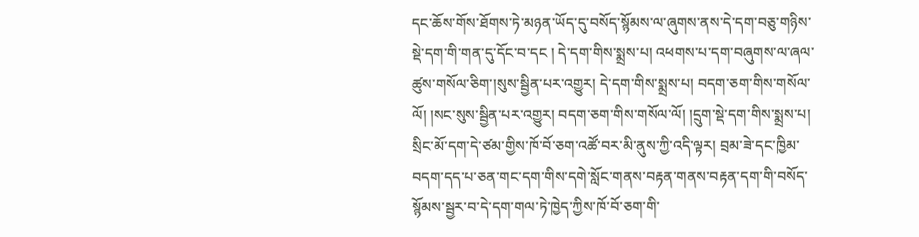དང་ཆོས་གོས་ཐོགས་ཏེ་མཉན་ཡོད་དུ་བསོད་སྙོམས་ལ་ཞུགས་ནས་དེ་དག་བཅུ་གཉིས་སྡེ་དག་གི་གན་དུ་དོང་བ་དང ། དེ་དག་གིས་སྨྲས་པ། འཕགས་པ་དག་བཞུགས་ལ་ཞལ་ཚུས་གསོལ་ཅིག་།སུས་སྦྱིན་པར་འགྱུར། དེ་དག་གིས་སྨྲས་པ། བདག་ཅག་གིས་གསོལ་ལོ། །སང་སུས་སྦྱིན་པར་འགྱུར། བདག་ཅག་གིས་གསོལ་ལོ། །དྲུག་སྡེ་དག་གིས་སྨྲས་པ། སྲིང་མོ་དག་དེ་ཙམ་གྱིས་ཁོ་བོ་ཅག་འཚོ་བར་མི་ནུས་ཀྱི་འདི་ལྟར། བྲམ་ཟེ་དང་ཁྱིམ་བདག་དད་པ་ཅན་གང་དག་གིས་དགེ་སློང་གནས་བརྟན་གནས་བརྟན་དག་གི་བསོད་སྙོམས་སྦྱར་བ་དེ་དག་གལ་ཏེ་ཁྱེད་ཀྱིས་ཁོ་བོ་ཅག་གི་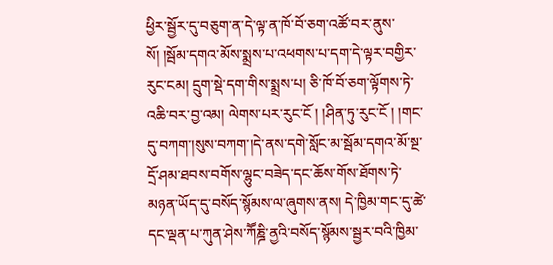ཕྱིར་སྦྱོར་དུ་བཅུག་ན་དེ་ལྟ་ན་ཁོ་བོ་ཅག་འཚོ་བར་ནུས་སོ། །སྦོམ་དགའ་མོས་སྨྲས་པ་འཕགས་པ་དག་དེ་ལྟར་བགྱིར་རུང་ངམ། དྲུག་སྡེ་དག་གིས་སྨྲས་པ། ཅི་ཁོ་བོ་ཅག་ལྟོགས་ཏེ་འཆི་བར་བྱ་འམ། ལེགས་པར་རུང་ངོ ། །ཤིན་ཏུ་རུང་ངོ ། །གང་དུ་བཀག་།སུས་བཀག་།དེ་ནས་དགེ་སློང་མ་སྦོམ་དགའ་མོ་སྔ་དྲོ་ཤམ་ཐབས་བགོས་ལྷུང་བཟེད་དང་ཆོས་གོས་ཐོགས་ཏེ་མཉན་ཡོད་དུ་བསོད་སྙོམས་ལ་ཞུགས་ནས། དེ་ཁྱིམ་གང་དུ་ཚེ་དང་ལྡན་པ་ཀུན་ཤེས་ཀཽཎྜི་ནྱའི་བསོད་སྙོམས་སྦྱར་བའི་ཁྱིམ་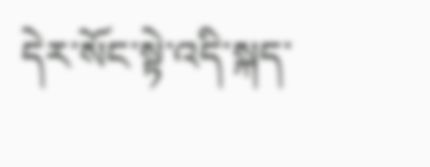དེར་སོང་སྟེ་འདི་སྐད་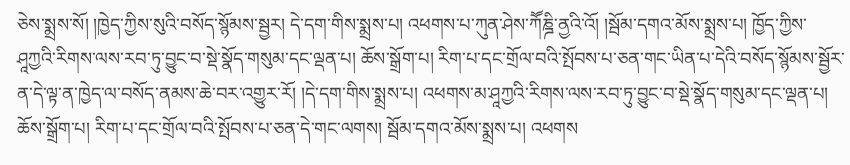ཅེས་སྨྲས་སོ། །ཁྱེད་ཀྱིས་སུའི་བསོད་སྙོམས་སྦྱར། དེ་དག་གིས་སྨྲས་པ། འཕགས་པ་ཀུན་ཤེས་ཀཽཎྜི་ནྱའི་འོ། །སྦོམ་དགའ་མོས་སྨྲས་པ། ཁྱོད་ཀྱིས་ཤཱཀྱའི་རིགས་ལས་རབ་ཏུ་བྱུང་བ་སྡེ་སྣོད་གསུམ་དང་ལྡན་པ། ཆོས་སྒྲོག་པ། རིག་པ་དང་གྲོལ་བའི་སྤོབས་པ་ཅན་གང་ཡིན་པ་དེའི་བསོད་སྙོམས་སྦྱོར་ན་དེ་ལྟ་ན་ཁྱེད་ལ་བསོད་ནམས་ཆེ་བར་འགྱུར་རོ། །དེ་དག་གིས་སྨྲས་པ། འཕགས་མ་ཤཱཀྱའི་རིགས་ལས་རབ་ཏུ་བྱུང་བ་སྡེ་སྣོད་གསུམ་དང་ལྡན་པ། ཆོས་སྒྲོག་པ། རིག་པ་དང་གྲོལ་བའི་སྤོབས་པ་ཅན་དེ་གང་ལགས། སྦོམ་དགའ་མོས་སྨྲས་པ། འཕགས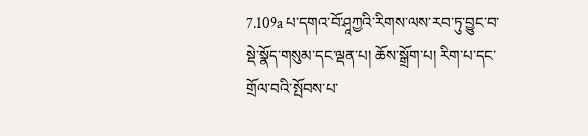7.109a པ་དགའ་བོ་ཤཱཀྱའི་རིགས་ལས་རབ་ཏུ་བྱུང་བ་སྡེ་སྣོད་གསུམ་དང་ལྡན་པ། ཆོས་སྒྲོག་པ། རིག་པ་དང་གྲོལ་བའི་སྤོབས་པ་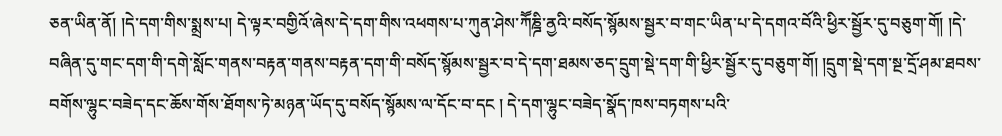ཅན་ཡིན་ནོ། །དེ་དག་གིས་སྨྲས་པ། དེ་ལྟར་བགྱིའོ་ཞེས་དེ་དག་གིས་འཕགས་པ་ཀུན་ཤེས་ཀཽཎྜི་ནྱའི་བསོད་སྙོམས་སྦྱར་བ་གང་ཡིན་པ་དེ་དགའ་བོའི་ཕྱིར་སྦྱོར་དུ་བཅུག་གོ། །དེ་བཞིན་དུ་གང་དག་གི་དགེ་སློང་གནས་བརྟན་གནས་བརྟན་དག་གི་བསོད་སྙོམས་སྦྱར་བ་དེ་དག་ཐམས་ཅད་དྲུག་སྡེ་དག་གི་ཕྱིར་སྦྱོར་དུ་བཅུག་གོ། །དྲུག་སྡེ་དག་སྔ་དྲོ་ཤམ་ཐབས་བགོས་ལྷུང་བཟེད་དང་ཆོས་གོས་ཐོགས་ཏེ་མཉན་ཡོད་དུ་བསོད་སྙོམས་ལ་དོང་བ་དང ། དེ་དག་ལྷུང་བཟེད་སྣོད་ཁས་བཏགས་པའི་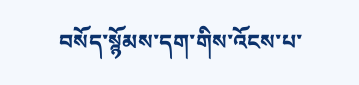བསོད་སྙོམས་དག་གིས་འོངས་པ་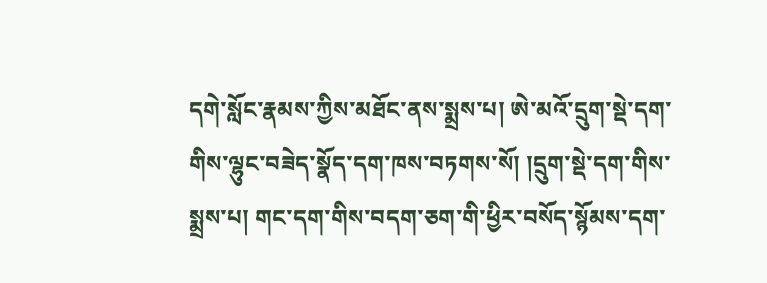དགེ་སློང་རྣམས་ཀྱིས་མཐོང་ནས་སྨྲས་པ། ཨེ་མའོ་དྲུག་སྡེ་དག་གིས་ལྷུང་བཟེད་སྣོད་དག་ཁས་བཏགས་སོ། །དྲུག་སྡེ་དག་གིས་སྨྲས་པ། གང་དག་གིས་བདག་ཅག་གི་ཕྱིར་བསོད་སྙོམས་དག་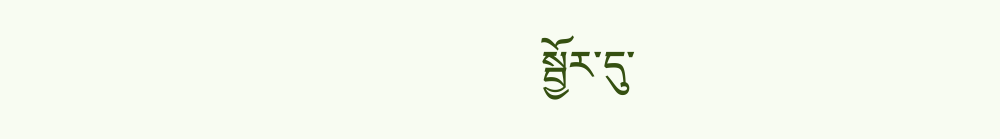སྦྱོར་དུ་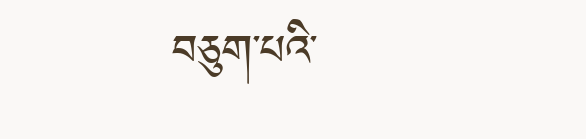བཅུག་པའི་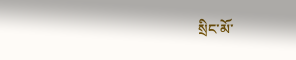སྲིང་མོ་